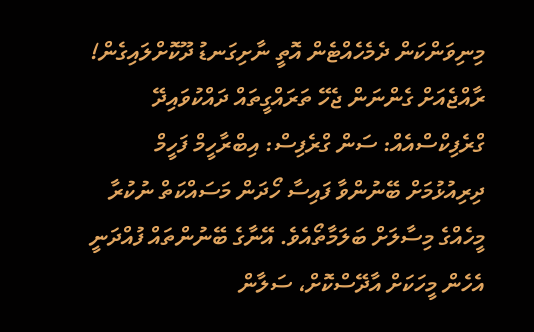މިނިވަންކަން ދެމެހެއްޓެން އޮތީ ނާށިގަނޑު ދޫކޮށްލައިގެން!
ރާއްޖެއަށް ގެންނަން ޖެހޭ ތަރައްގީތައް ދައްކުވައިދޭ ގްރެފިކްސްއެއް: ސަން ގްރެފިސް: އިބްރާހީމް ފަހީމް
ދިރިއުޅުމަށް ބޭނުންވާ ފައިސާ ހޯދަން މަސައްކަތް ނުކުރާ މީހެއްގެ މިސާލަށް ބަލަމާތޯއެވެ. އޭނާގެ ބޭނުންތައް ފުއްދަނީ އެހެން މީހަކަށް އާދޭސްކޮށް، ސަލާން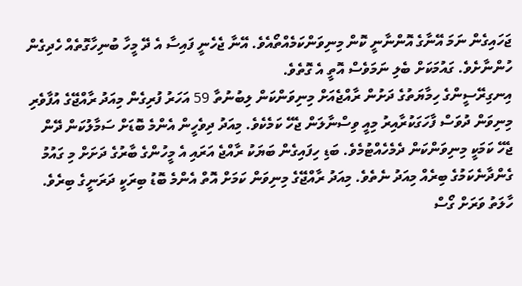ޖަހައިގެން ނަމަ އޭނާގެ އޮންނާނީ ކޮން މިނިވަންކަމެއްތޯއެވެ. އޭނާ ޖެހެނީ ފައިސާ އެ ދޭ މީހާ ބުނިހާގޮތެއް ހެދިގެން ހުންނާށެވެ. ގައުމަކަށް ބެލި ނަމަވެސް އޮތީ އެ ގޮތެވެ.
އިނގިރޭސީންގެ ހިމާޔަތުގެ ދަށުން ރާއްޖެއަށް މިނިވަންކަން ލިބުނުތާ 59 އަހަރު ފުރިގެން މިއަދު ރާއްޖޭގެ އުފާވެރި މިނިވަން ދުވަސް ފާހަގަކުރާއިރު މިއީ ވިސްނާލަން ޖެހޭ ކަމެކެވެ. މިއަދު ދިވެހީން އެންމެ ބޮޑަށް ސަމާލުކަން ދޭން ޖެހޭ ކަމަކީ މިނިވަންކަން ދެމެހެއްޓުމެވެ. ބަޑި ހިފައިގެން ބަޔަކު ރާއްޖެ އަރައި އެ މީހުންގެ ބާރުގެ ދަށަށް މި ގައުމު ގެންދާނެކަމުގެ ބިރެއް މިއަދު ނެތެވެ. މިއަދު ރާއްޖޭގެ މިނިވަން ކަމަށް އޮތް އެންމެ ބޮޑު ބިރަކީ ދަރަނީގެ ބިރެވެ.
ހާލަތު ވަރަށް ގޯސް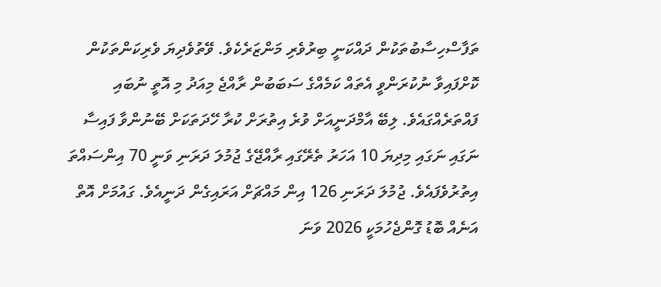ތަފާސްހިސާބުތަކުން ދައްކަނީ ބިރުވެރި މަންޒަރެކެވެ. ވޭތުވެދިޔަ ވެރިކަންތަކުން ކޮށްފައިވާ ނުކުރަންވީ އެތައް ކަމެއްގެ ސަބަބުން ރާއްޖެ މިއަދު މި އޮތީ ނުބައި ފައްތަރެއްގައެވެ. ލިބޭ އާމްދަނީއަށް ވުރެ އިތުރަށް ކުރާ ހޭދަތަކަށް ބޭނުންވާ ފައިސާ ނަގައި ނަގައި މިދިޔަ 10 އަހަރު ތެރޭގައި ރާއްޖޭގެ ޖުމުލަ ދަރަނި ވަނީ 70 އިންސައްތަ އިތުރުވެފައެވެ. ޖުމުލަ ދަރަނި 126 އިން މައްޗަށް އަރައިގެން ދަނީއެވެ. ގައުމަށް އޮތް އަނެއް ބޮޑު ގޮންޖެހުމަކީ 2026 ވަނަ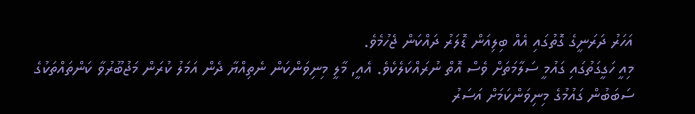އަހަރު ދަރަނީގެ ގޮތުގައި އެއް ބިލިއަން ޑޮލަރު ދައްކަން ޖެހުމެވެ.
މިއީ ހަގީގަތުގައި ގައުމީ ސަލާމަތަށް ވެސް އޮތް ނުރައްކަލެކެވެ. އެއީ, މާލީ މިނިވަންކަން ނެތިއްޔާ ދެން އަމަލު ކުރަން މަޖުބޫރުވާ ކަންތައްތަކުގެ ސަބަބުން ގައުމުގެ މިނިވަންކަމަށް އަސަރު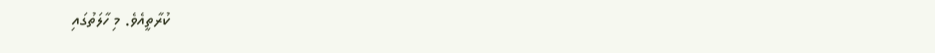ކުރާތީއެވެ. މި ހާލަތުގައި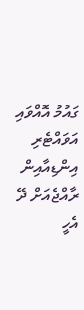ގައުމު އޮއްވައި އަވައްޓެރި އިންޑިއާއިން ރާއްޖެއަށް ދޭ އެހީ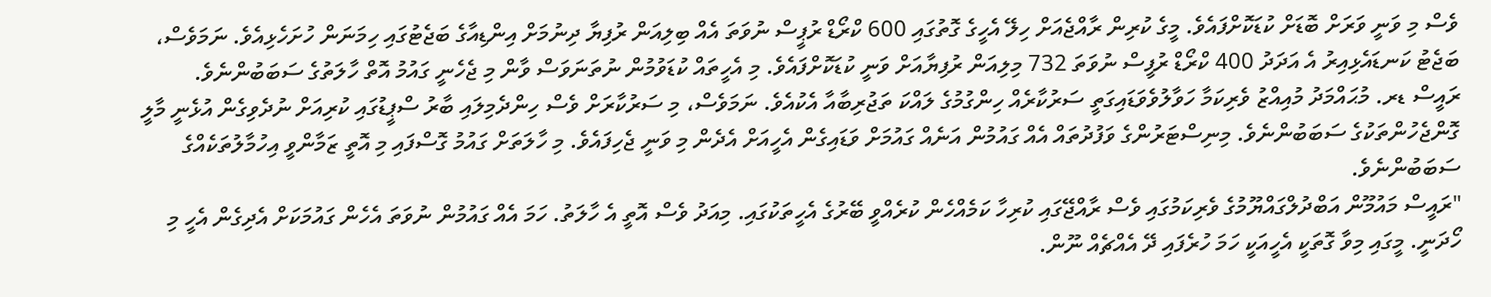ވެސް މި ވަނީ ވަރަށް ބޮޑަށް ކުޑަކޮށްފައެވެ. މީގެ ކުރިން ރާއްޖެއަށް ހިލޭ އެހީގެ ގޮތުގައި 600 ކްރޯޑް ރުޕީސް ނުވަތަ އެއް ބިލިއަން ރުފިޔާ ދިނުމަށް އިންޑިއާގެ ބަޖެޓުގައި ހިމަނަން ހުށަހެޅިއެވެ. ނަމަވެސް، ބަޖެޓު ކަނޑައެޅިއިރު އެ އަދަދު 400 ކްރޯޑް ރުފީސް ނުވަތަ 732 މިލިއަން ރުފިޔާއަށް ވަނީ ކުޑަކޮށްފައެވެ. މި އެހީތައް ކުޑަވުމުން ނުތަނަވަސް ވާން މި ޖެހެނީ ގައުމު އޮތް ހާލަތުގެ ސަބަބުންނެވެ.
ރައީސް ޑރ. މުޙައްމަދު މުއިއްޒު ވެރިކަމާ ހަވާލުވެވަޑައިގަތީ ސަރުކާރެއް ހިންގުމުގެ ލައްކަ ތަޖުރިބާއާ އެކުއެވެ. ނަމަވެސް، މި ސަރުކާރަށް ވެސް ހިންދެމިލައި ބާރު ސްޕީޑުގައި ކުރިއަށް ނުދެވިގެން އުޅެނީ މާލީ ގޮންޖެހުންތަކުގެ ސަބަބުންނެވެ. މިނިސްޓަރުންގެ ވަފުދުތައް އެއް ގައުމުން އަނެއް ގައުމަށް ވަޑައިގެން އެހީއަށް އެދެން މި ވަނީ ޖެހިފައެވެ. މި ހާލަތަށް ގައުމު ގޮސްފައި މި އޮތީ ޒަމާންވީ އިހުމާލުތަކެއްގެ ސަބަބުންނެވެ.
"ރައީސް މައުމޫން އަބްދުލްގައްޔޫމުގެ ވެރިކަމުގައި ވެސް ރާއްޖޭގައި ކުރިހާ ކަމެއްހެން ކުރެއްވީ ބޭރުގެ އެހީތަކުގައި. މިއަދު ވެސް އޮތީ އެ ހާލަތު. ހަމަ އެއް ގައުމުން ނުވަތަ އެހެން ގައުމަކަށް އެދިގެން އެހީ މި ހޯދަނީ. މީގައި މިވާ ގޮތަކީ އެހީއަކީ ހަމަ ހުރެފައި ދޭ އެއްޗެއް ނޫން.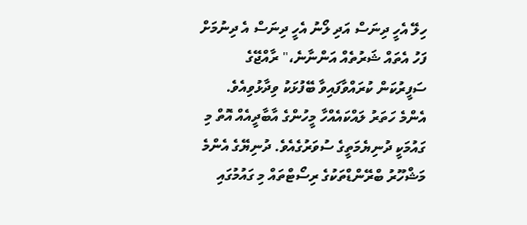ހިލޭ އެހީ ދިނަސް އަދި ލޯނު އެހީ ދިނަސް އެ ދިނުމަށް ފަހު އެތައް ޝަރުތެއް އަންނާނެ،" ރާއްޖޭގެ ސަފީރުކަން ކުރައްވާފައިވާ ބޭފުޅަކު ވިދާޅުވިއެވެ.
އެންމެ ހަތަރު ލައްކައެއްހާ މީހުންގެ އާބާދީއެއް އޮތް މި ގައުމަކީ ދުނިޔެމަތީގެ ސުވަރުގެއެވެ. ދުނިޔޭގެ އެންމެ މަޝްހޫރު ބްރޭންޑްތަކުގެ ރިސޯޓްތައް މި ގައުމުގައި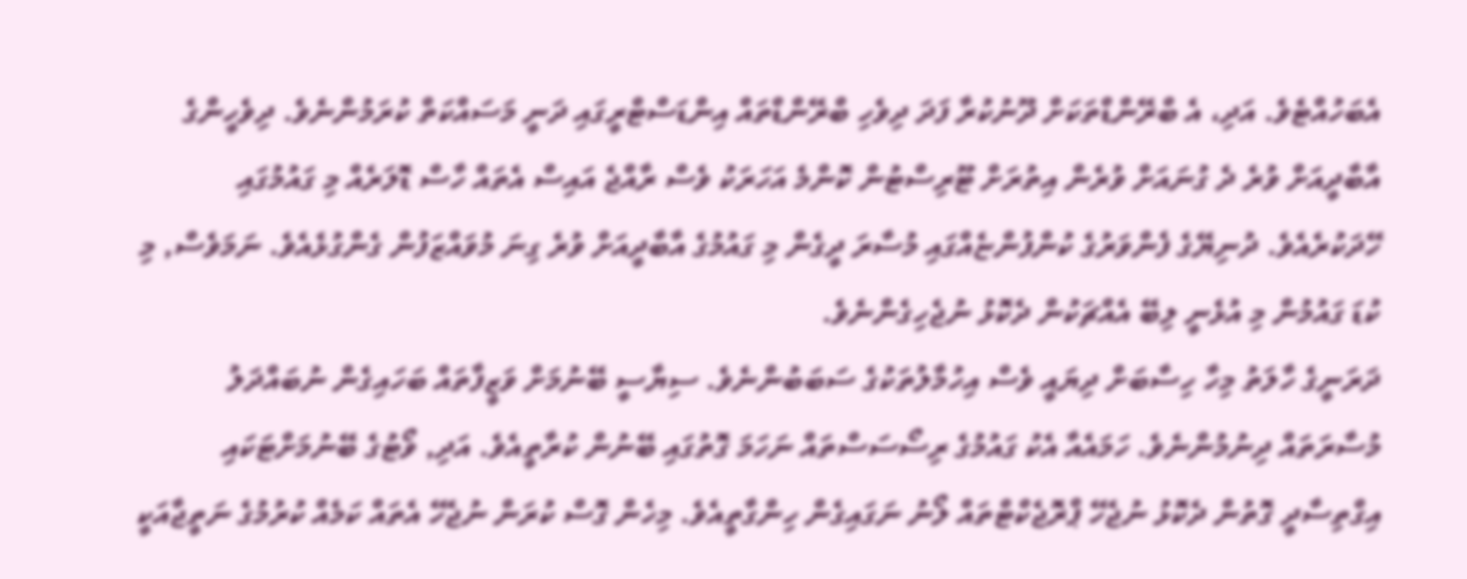އެބަހުއްޓެވެ. އަދި، އެ ބްރޭންޑްތަކަށް ދޫނުކުރާ ފަދަ ދިވެހި ބްރޭންޑްތައް އިންޑަސްޓްރީގައި ދަނީ މަސައްކަތް ކުރަމުންނެވެ. ދިވެހީންގެ އާބާދީއަށް ވުރެ ދެ ގުނައަށް ވުރެން އިތުރަށް ޓޫރިސްޓުން ކޮންމެ އަހަރަކު ވެސް ރާއްޖެ އައިސް އެތައް ހާސް ޑޮލަރެއް މި ގައުމުގައި ހޭދަކުރެއެވެ. ދުނިޔޭގެ ފެންވަރުގެ ކުންފުންޏެއްގައި މުސާރަ ދީގެން މި ގައުމުގެ އާބާދީއަށް ވުރެ ގިނަ މުވައްޒަފުން ގެންގުޅެއެވެ. ނަމަވެސް, މި ކުޑަ ގައުމުން މި އުޅެނީ ލިބޭ އެއްޗަކުން ދެކޮޅު ނުޖެހިގެންނެވެ.
ދަރަނީގެ ހާލަތު މިހާ ހިސާބަށް ދިޔައީ ވެސް އިހުމާލުތަކުގެ ސަބަބުންނެވެ. ސިޔާސީ ބޭނުމަށް ވަޒީފާތައް ބަހައިގެން ނުބައްދަލު މުސާރަތައް ދިނުމުންނެވެ. ހަމައެއާ އެކު ގައުމުގެ ރިސޯސަސްތައް ނަހަމަ ގޮތުގައި ބޭނުން ކުރާތީއެވެ. އަދި, ވޯޓުގެ ބޭނުމަށްޓަކައި އިގްތިސާދީ ގޮތުން ދެކޮޅު ނުޖެހޭ ޕްރޮޖެކްޓްތައް ލޯނު ނަގައިގެން ހިންގާތީއެވެ. މިހެން ގޮސް ކުރަން ނުޖެހޭ އެތައް ކަމެއް ކުރުމުގެ ނަތީޖާއަކީ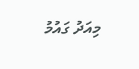މިއަދު ގައުމު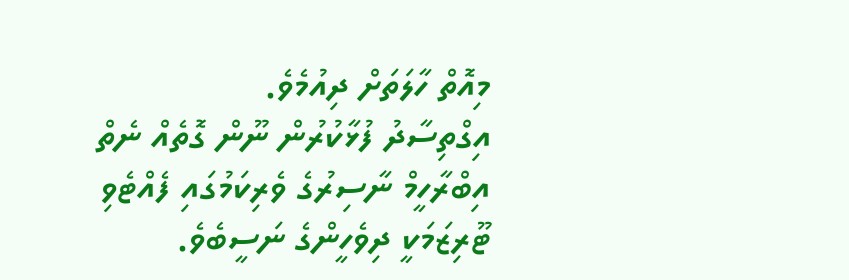މިއޮތް ހާލަތަށް ދިއުމެވެ.
އިގްތިސާދު ފުޅާކުރުން ނޫން ގޮތެއް ނެތް
އިބްރާހީމް ނާސިރުގެ ވެރިކަމުގައި ފެއްޓެވި ޓޫރިޒަމަކީ ދިވެހީންގެ ނަސީބެވެ.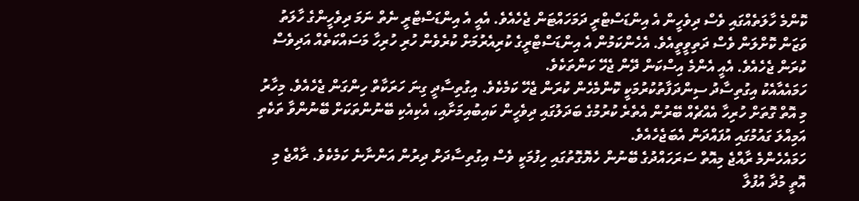ކޮންމެ ހާލަތެއްގައި ވެސް ދިވެހީން އެ އިންޑަސްޓްރީ ދަމަހައްޓަން ޖެހެއެވެ. އެއީ އެ އިންޑަސްޓްރީ ނެތް ނަމަ ދިވެހީންގެ ހާލަތު ވަޒަން ކޮށްލަން ވެސް ދަތިވީތީއެވެ. އެހެންކަމުން އެ އިންޑަސްޓްރީގެ ކުރިއެރުމަށް ކުރެވެން ހުރި ހުރިހާ މަސައްކަތެއް އަދިވެސް ކުރަން ޖެހެއެވެ. އެއީ އެންމެ އިސްކަން ދޭން ޖެހޭ ކަންތަކެވެ.
ހަމައެއާއެކު އިގުތިސާދު ސިންދަފާތުކުރުމަކީ ކޮންމެހެން ކުރަން ޖެހޭ ކަމެކެވެ. އިގުތިސާދީ ގިނަ ހަރަކާތް ހިންގަން ޖެހެއެވެ. މިހާރު މި އޮތް ގޮތަށް ހުރިހާ އެއްޗެއް ބޭރުން އެތެރެ ކުރުމުގެ ބަދަލުގައި ދިވެހީން ކައިބުއިމަށާއި، އެކިއެކި ބޭނުންތަކަށް ބޭނުންވާ ތަކެތި އަމިއްލަ ގައުމުގައި އުފައްދަން އެބަޖެހެއެވެ.
ހަމައެހެންމެ ރާއްޖެ މިއޮތް ސަރަހައްދުގެ ބޭނުން ހެޔޮގޮތުގައި ހިފުމަކީ ވެސް އިގުތިސާދަށް ދިރުން އަންނާނެ ކަމެކެވެ. ރާއްޖެ މި އޮތީ މުދާ އުފުލާ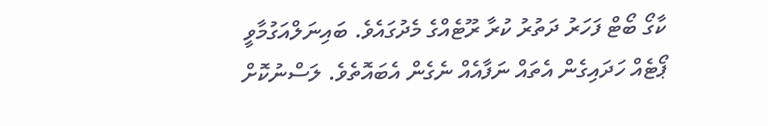ކާގޯ ބޯޓް ފަހަރު ދަތުރު ކުރާ ރޫޓެއްގެ މެދުގައެވެ. ބައިނަލްއަގުމާވީ ޕޯޓެއް ހަދައިގެން އެތައް ނަފާއެއް ނެގެން އެބައޮތެވެ. ލަސްނުކޮށް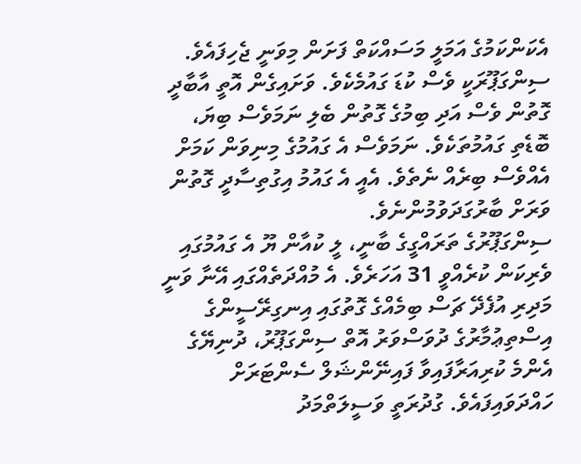އެކަންކަމުގެ އަމަލީ މަސައްކަތް ފަށަން މިވަނީ ޖެހިފައެވެ.
ސިންގަޕޫރަކީ ވެސް ކުޑަ ގައުމެކެވެ. ވަށައިގެން އޮތީ އާބާދީ ގޮތުން ވެސް އަދި ބިމުގެ ގޮތުން ބެލި ނަމަވެސް ބިޔަ، ބޮޑެތި ގައުމުތަކެވެ. ނަމަވެސް އެ ގައުމުގެ މިނިވަން ކަމަށް އެއްވެސް ބިރެއް ނެތެވެ. އެއީ އެ ގައުމު އިގުތިސާދީ ގޮތުން ވަރަށް ބާރުގަދަވުމުންނެވެ.
ސިންގަޕޫރުގެ ތަރައްގީގެ ބާނީ، ލީ ކުއާން ޔޫ އެ ގައުމުގައި ވެރިކަން ކުރެއްވީ 31 އަހަރެވެ. އެ މުއްދަތެއްގައި އޭނާ ވަނީ މަދިރި އުފެދޭ ޗަސް ބިމެއްގެ ގޮތުގައި އިނގިރޭސީންގެ އިސްތިޢުމާރުގެ ދުވަސްވަރު އޮތް ސިންގަޕޫރު، ދުނިޔޭގެ އެންމެ ކުރިއަރާފައިވާ ފައިނޭންޝަލް ސެންޓަރަށް ހައްދަވައިފައެވެ. ގުދުރަތީ ވަސީލަތްމަދު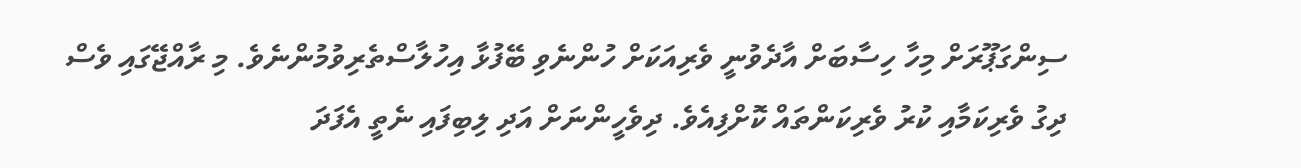ސިންގަޕޫރަށް މިހާ ހިސާބަށް އާދެވުނީ ވެރިއަކަށް ހުންނެވި ބޭފުޅާ އިހުލާސްތެރިވުމުންނެވެ. މި ރާއްޖޭގައި ވެސް ދިގު ވެރިކަމާއި ކުރު ވެރިކަންތައް ކޮށްފިއެވެ. ދިވެހީންނަށް އަދި ލިބިފައި ނެތީ އެފަދަ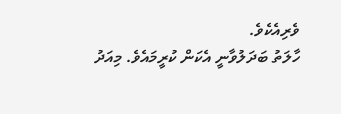ވެރިއެކެވެ.
ހާލަތު ބަދަލުވާނީ އެކަން ކުރީމައެވެ. މިއަދު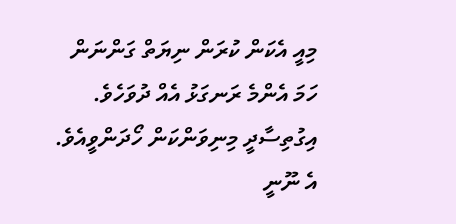މިއީ އެކަން ކުރަން ނިޔަތް ގަންނަން ހަމަ އެންމެ ރަނގަޅު އެއް ދުވަހެވެ. އިގުތިސާދީ މިނިވަންކަން ހޯދަންވީއެވެ. އެ ނޫނީ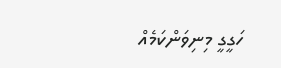ހަގީގީ މިނިވަންކަމެއް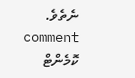ނެތެވެ.
comment ކޮމެންޓް